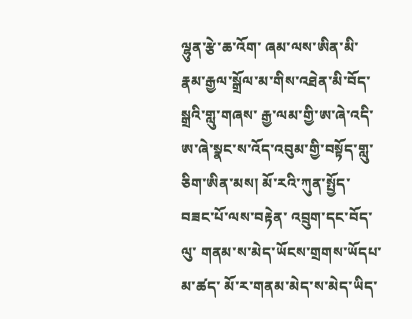ལྷུན་རྩེ་ཆ་འོག་ ཞམ་ལས་ཨིན་མི་ རྣམ་རྒྱལ་སྒྲོལ་མ་གིས་འཐེན་མི་བོད་སྒྲའི་གླུ་གཞས་ རྒྱ་ལམ་གྱི་ཨ་ཞེ་འདི་ ཨ་ཞེ་སྣང་ས་འོད་འབུམ་གྱི་བསྟོད་གླུ་ཅིག་ཨིན་མས། མོ་རའི་ཀུན་སྤྱོད་བཟང་པོ་ལས་བརྟེན་ འབྲུག་དང་བོད་ལུ་ གནམ་ས་མེད་ཡོངས་གྲགས་ཡོདཔ་མ་ཚད་ མོ་ར་གནམ་མེད་ས་མེད་ཡིད་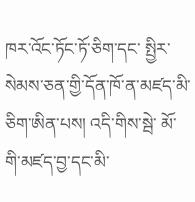ཁར་འོང་ཏོང་ཏོ་ཅིག་དང་ སྤྱིར་སེམས་ཅན་གྱི་དོན་ཁོ་ན་མཛད་མི་ཅིག་ཨིན་པས། འདི་གིས་སྦེ་ མོ་གི་མཛད་བྱ་དང་མི་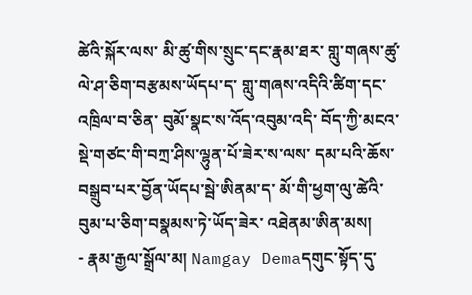ཚེའི་སྐོར་ལས་ མི་ཚུ་གིས་སྲུང་དང་རྣམ་ཐར་ གླུ་གཞས་ཚུ་ལེ་ཤ་ཅིག་བརྩམས་ཡོདཔ་ད་ གླུ་གཞས་འདིའི་ཚིག་དང་འཁྲིལ་བ་ཅིན་ བུམོ་སྣང་ས་འོད་འབུམ་འདི་ བོད་ཀྱི་མངའ་སྡེ་གཙང་གི་བཀྲ་ཤིས་ལྷུན་པོ་ཟེར་ས་ལས་ དམ་པའི་ཆོས་བསྒྲུབ་པར་བྱོན་ཡོདཔ་སྦེ་ཨིནམ་ད་ མོ་གི་ཕྱག་ལུ་ཚེའི་བུམ་པ་ཅིག་བསྣམས་ཏེ་ཡོད་ཟེར་ འཐེནམ་ཨིན་མས།
- རྣམ་རྒྱལ་སྒྲོལ་མ། Namgay Demaདགུང་སྟོད་དུ་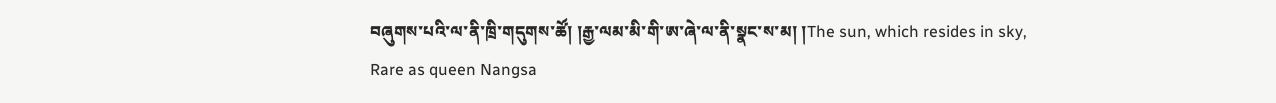བཞུགས་པའི་ལ་ནི་ཁྲི་གདུགས་ཚོ། །རྒྱ་ལམ་མི་གི་ཨ་ཞེ་ལ་ནི་སྣང་ས་མ། །The sun, which resides in sky, Rare as queen Nangsa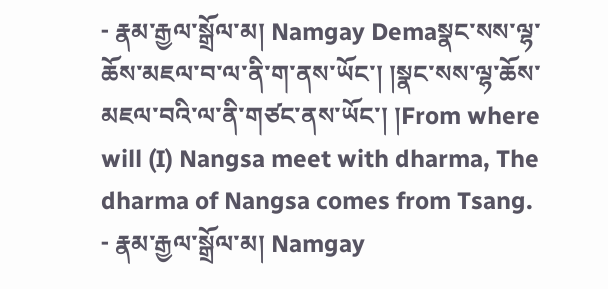- རྣམ་རྒྱལ་སྒྲོལ་མ། Namgay Demaསྣང་སས་ལྷ་ཆོས་མཇལ་བ་ལ་ནི་ག་ནས་ཡོང་། །སྣང་སས་ལྷ་ཆོས་མཇལ་བའི་ལ་ནི་གཙང་ནས་ཡོང་། །From where will (I) Nangsa meet with dharma, The dharma of Nangsa comes from Tsang.
- རྣམ་རྒྱལ་སྒྲོལ་མ། Namgay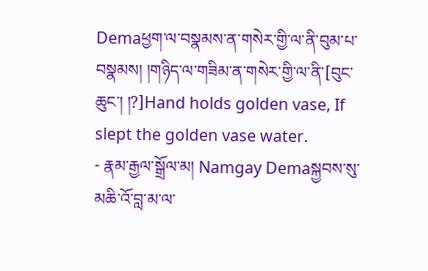Demaཕྱག་ལ་བསྣམས་ན་གསེར་གྱི་ལ་ནི་བུམ་པ་བསྣམས། །གཉིད་ལ་གཟིམ་ན་གསེར་གྱི་ལ་ནི་[བུང་ཆུང་། །?]Hand holds golden vase, If slept the golden vase water.
- རྣམ་རྒྱལ་སྒྲོལ་མ། Namgay Demaསྐྱབས་སུ་མཆི་འོ་བླ་མ་ལ་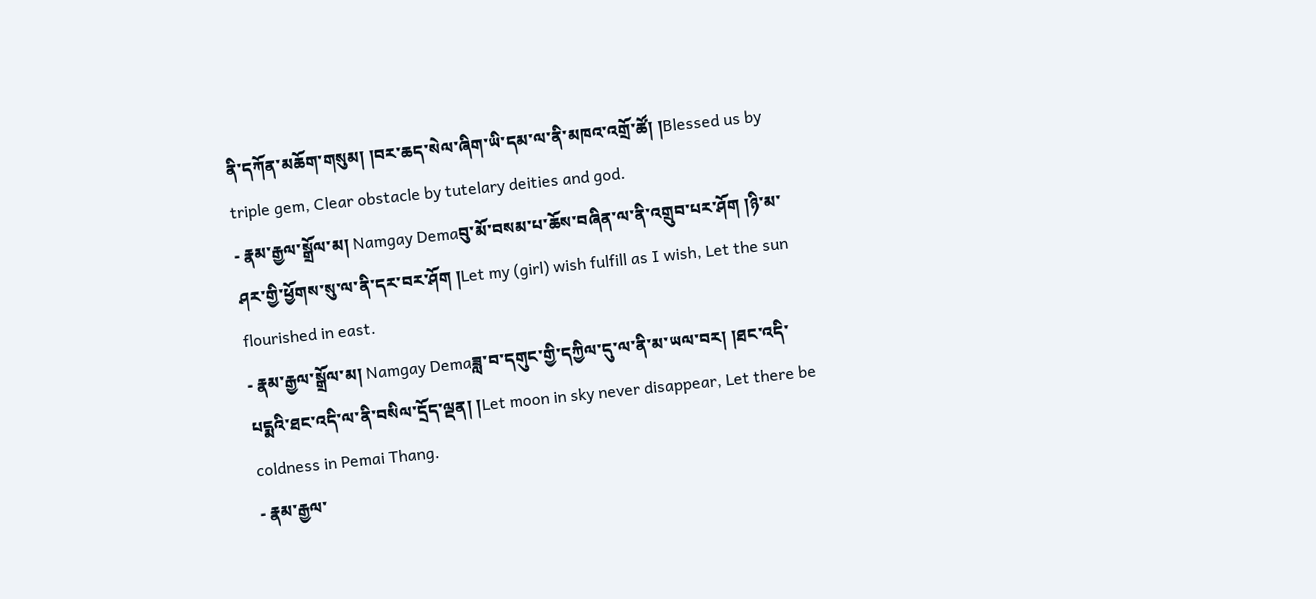ནི་དཀོན་མཆོག་གསུམ། །བར་ཆད་སེལ་ཞིག་ཡི་དམ་ལ་ནི་མཁའ་འགྲོ་ཚོ། །Blessed us by triple gem, Clear obstacle by tutelary deities and god.
- རྣམ་རྒྱལ་སྒྲོལ་མ། Namgay Demaབུ་མོ་བསམ་པ་ཆོས་བཞིན་ལ་ནི་འགྲུབ་པར་ཤོག །ཉི་མ་ཤར་གྱི་ཕྱོགས་སུ་ལ་ནི་དར་བར་ཤོག །Let my (girl) wish fulfill as I wish, Let the sun flourished in east.
- རྣམ་རྒྱལ་སྒྲོལ་མ། Namgay Demaཟླ་བ་དགུང་གྱི་དཀྱིལ་དུ་ལ་ནི་མ་ཡལ་བར། །ཐང་འདི་པདྨའི་ཐང་འདི་ལ་ནི་བསིལ་དྲོད་ལྡན། །Let moon in sky never disappear, Let there be coldness in Pemai Thang.
- རྣམ་རྒྱལ་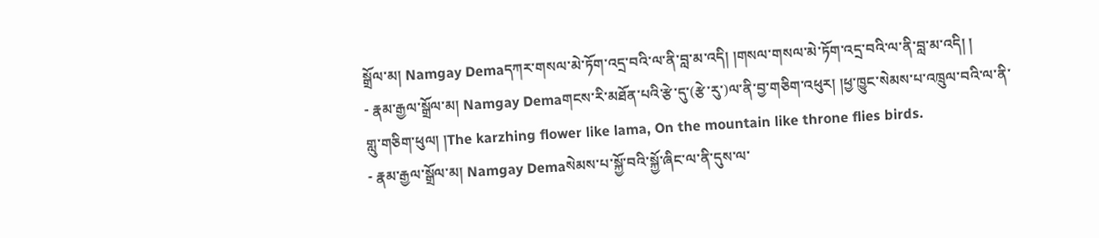སྒྲོལ་མ། Namgay Demaདཀར་གསལ་མེ་ཏོག་འདྲ་བའི་ལ་ནི་བླ་མ་འདི། །གསལ་གསལ་མེ་ཏོག་འདྲ་བའི་ལ་ནི་བླ་མ་འདི། །
- རྣམ་རྒྱལ་སྒྲོལ་མ། Namgay Demaགངས་རི་མཐོན་པའི་རྩེ་དུ་(རྩེ་རུ་)ལ་ནི་བྱ་གཅིག་འཕུར། །ཕྱ་ཁྱུང་སེམས་པ་འཁྲུལ་བའི་ལ་ནི་གླུ་གཅིག་ཕུལ། །The karzhing flower like lama, On the mountain like throne flies birds.
- རྣམ་རྒྱལ་སྒྲོལ་མ། Namgay Demaསེམས་པ་སྐྱོ་བའི་སྐྱོ་ཞིང་ལ་ནི་དུས་ལ་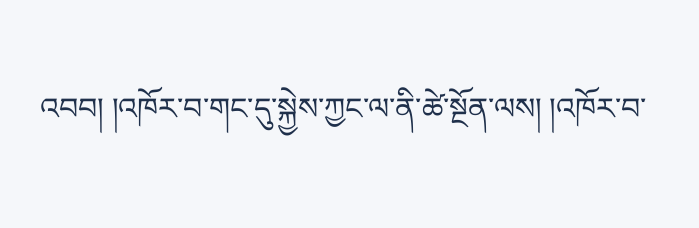འབབ། །འཁོར་བ་གང་དུ་སྐྱེས་ཀྱང་ལ་ནི་ཚེ་སྔོན་ལས། །འཁོར་བ་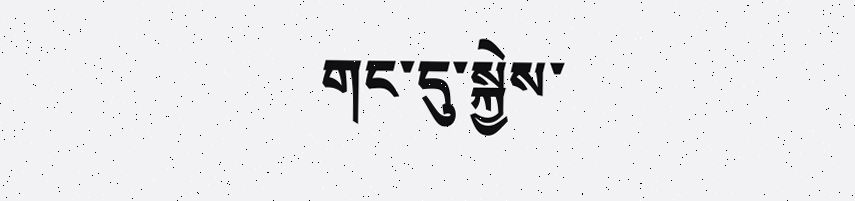གང་དུ་སྐྱེས་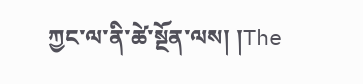ཀྱང་ལ་ནི་ཚེ་སྔོན་ལས། །The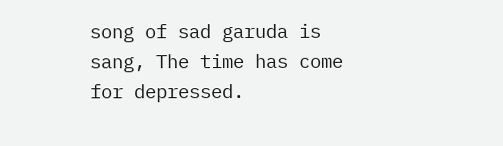song of sad garuda is sang, The time has come for depressed.